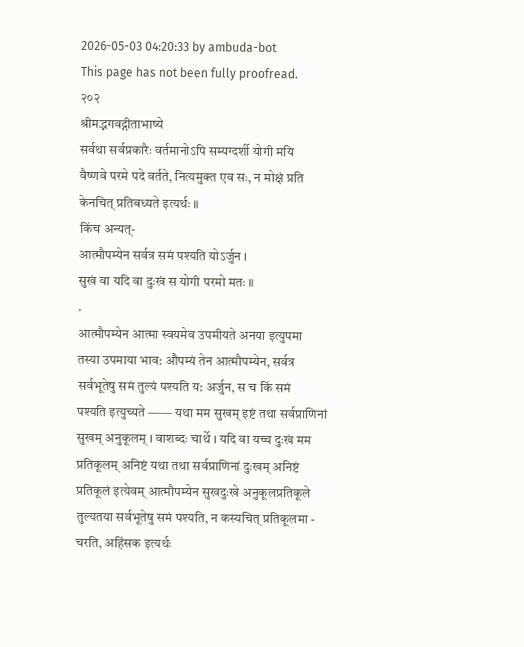2026-05-03 04:20:33 by ambuda-bot
This page has not been fully proofread.
२०२
श्रीमद्भगवद्गीताभाष्ये
सर्वथा सर्वप्रकारैः वर्तमानोऽपि सम्यग्दर्शी योगी मयि
वैष्णवे परमे पदे वर्तते, नित्यमुक्त एव सः, न मोक्षं प्रति
केनचित् प्रतिबध्यते इत्यर्थः ॥
किंच अन्यत्-
आत्मौपम्येन सर्वत्र समं पश्यति योऽर्जुन ।
सुखं वा यदि वा दुःखं स योगी परमो मतः ॥
.
आत्मौपम्येन आत्मा स्वयमेव उपमीयते अनया इत्युपमा
तस्या उपमाया भाव: औपम्यं तेन आत्मौपम्येन, सर्वत्र
सर्वभूतेषु समं तुल्यं पश्यति य: अर्जुन, स च किं समं
पश्यति इत्युच्यते —— यथा मम सुखम् इष्टं तथा सर्वप्राणिनां
सुखम् अनुकूलम् । वाशब्दः चार्थे । यदि वा यच्च दुःखं मम
प्रतिकूलम् अनिष्टं यथा तथा सर्वप्राणिनां दुःखम् अनिष्टं
प्रतिकूलं इत्येवम् आत्मौपम्येन सुखदुःखे अनुकूलप्रतिकूले
तुल्यतया सर्वभूतेषु समं पश्यति, न कस्यचित् प्रतिकूलमा -
चरति, अहिंसक इत्यर्थः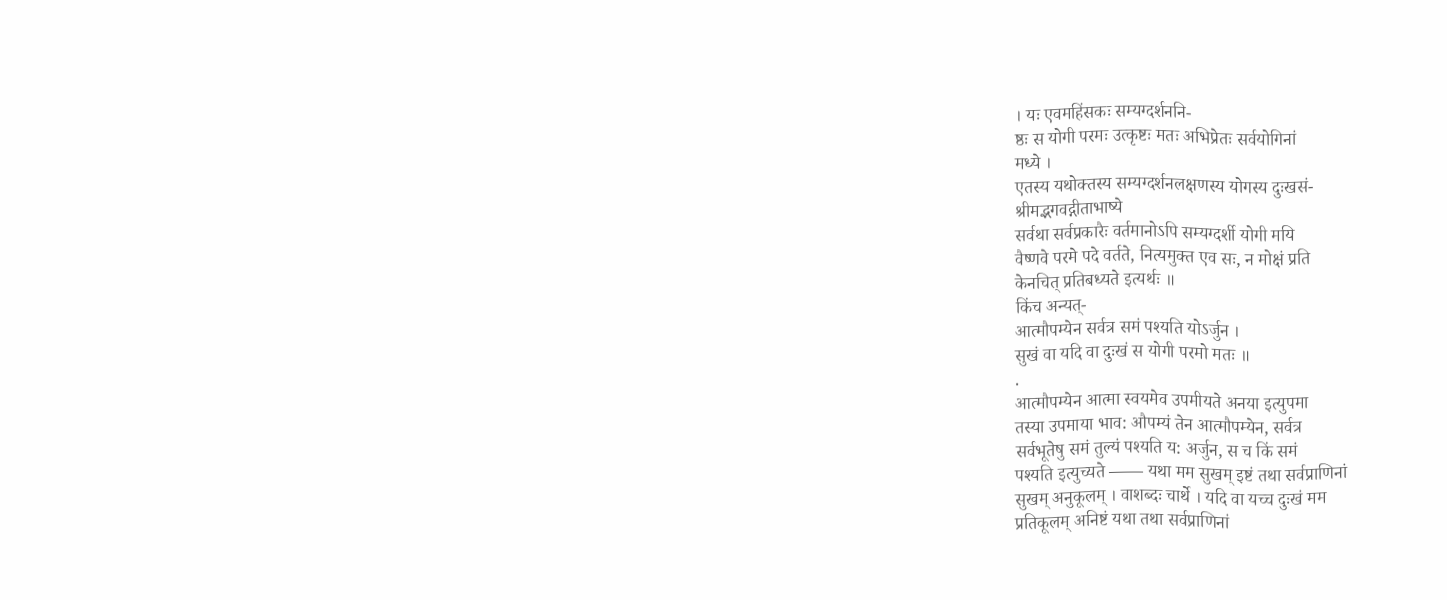। यः एवमहिंसकः सम्यग्दर्शननि-
ष्ठः स योगी परमः उत्कृष्टः मतः अभिप्रेतः सर्वयोगिनां
मध्ये ।
एतस्य यथोक्तस्य सम्यग्दर्शनलक्षणस्य योगस्य दुःखसं-
श्रीमद्भगवद्गीताभाष्ये
सर्वथा सर्वप्रकारैः वर्तमानोऽपि सम्यग्दर्शी योगी मयि
वैष्णवे परमे पदे वर्तते, नित्यमुक्त एव सः, न मोक्षं प्रति
केनचित् प्रतिबध्यते इत्यर्थः ॥
किंच अन्यत्-
आत्मौपम्येन सर्वत्र समं पश्यति योऽर्जुन ।
सुखं वा यदि वा दुःखं स योगी परमो मतः ॥
.
आत्मौपम्येन आत्मा स्वयमेव उपमीयते अनया इत्युपमा
तस्या उपमाया भाव: औपम्यं तेन आत्मौपम्येन, सर्वत्र
सर्वभूतेषु समं तुल्यं पश्यति य: अर्जुन, स च किं समं
पश्यति इत्युच्यते —— यथा मम सुखम् इष्टं तथा सर्वप्राणिनां
सुखम् अनुकूलम् । वाशब्दः चार्थे । यदि वा यच्च दुःखं मम
प्रतिकूलम् अनिष्टं यथा तथा सर्वप्राणिनां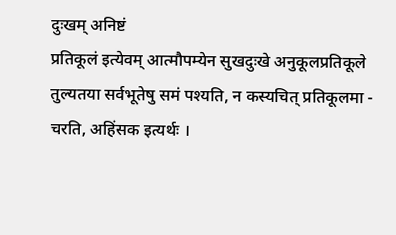दुःखम् अनिष्टं
प्रतिकूलं इत्येवम् आत्मौपम्येन सुखदुःखे अनुकूलप्रतिकूले
तुल्यतया सर्वभूतेषु समं पश्यति, न कस्यचित् प्रतिकूलमा -
चरति, अहिंसक इत्यर्थः ।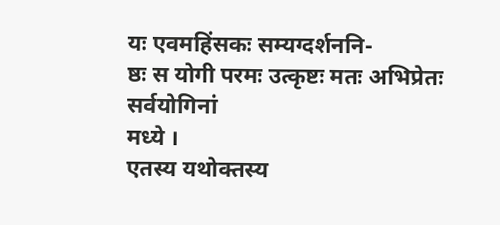यः एवमहिंसकः सम्यग्दर्शननि-
ष्ठः स योगी परमः उत्कृष्टः मतः अभिप्रेतः सर्वयोगिनां
मध्ये ।
एतस्य यथोक्तस्य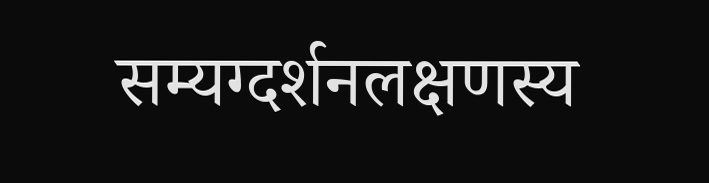सम्यग्दर्शनलक्षणस्य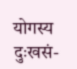योगस्य दुःखसं-